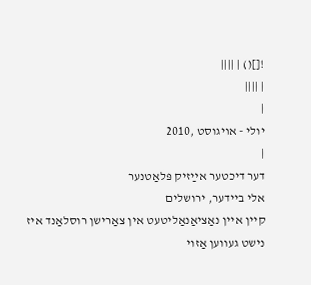![]() | ||||
| ||||
|
יולי - אױגוסט ,2010
|
דער דיכטער אײַזיק פּלאַטנער
אלי ביידער, ירושלים
קיין איין נאַציאַנאַליטעט אין צאַרישן רוסלאַנד איז נישט געװען אַזוי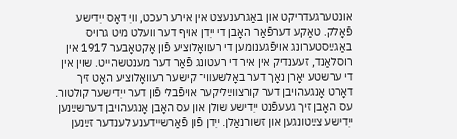אונטערגעדריקט און באַגרענעצט אין אירע רעכט, װיִ דאָס ייִדישע פֿאָלק. טאַקע דערפֿאַר האָבן די ייִדן אויף דער װעלט מיט גרויס באַגײַסטערונג אויפֿגענומען די רעװאָלוציע פֿון אָקטאָבער 1917 אין רוסלאַנד, זעענדיק אין איר די רעטונג פֿאַר דער מענטשהײט. שוין אין די ערשטע יאָרן נאָך דער באָלשעװי־ קישער רעװאָלוציע האָט זיך דאָרט אָנגעהויבן דער קורצװײַליקער אויפֿבלי פֿון דער ייִדישער קולטור. עס האָבן זיך געעפֿנט ייִדישע שולן און עס האָבן אָנגעהויבן דערשײַנען ייִדישע צײַטונגען און זשורנאַלן. ייִדן פֿון פֿאַרשײדענע לענדער זײַנען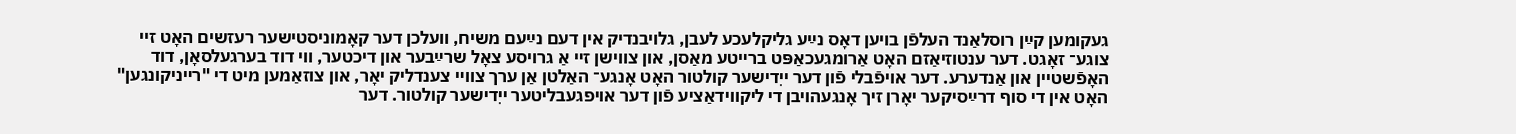געקומען קײַן רוסלאַנד העלפֿן בויען דאָס נײַע גליקלעכע לעבן, גלויבנדיק אין דעם נײַעם משיח, װעלכן דער קאָמוניסטישער רעזשים האָט זיי צוגע־ זאָגט. דער ענטוזיאַזם האָט אַרומגעכאַפּט ברײטע מאַסן, און צװישן זײ אַ גרויסע צאָל שרײַבער און דיכטער, װי דוד בערגעלסאָן, דוד האָפֿשטיין און אַנדערע. דער אויפֿבלי פֿון דער ייִדישער קולטור האָט אָנגע־ האַלטן אַן ערך צװײ צענדליק יאָר, און צוזאַמען מיט די "רײניקונגען" האָט אין די סוף דרײַסיקער יאָרן זיך אָנגעהויבן די ליקװידאַציע פֿון דער אויפגעבליטער ייִדישער קולטור. דער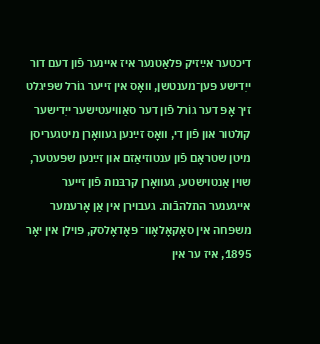דיכטער אײַזיק פּלאַטנער איז אײנער פֿון דעם דור ייִדישע פּען־מענטשן, װאָס אין זייער גוֹרל שפּיגלט זיך אָפּ דער גוֹרל פֿון דער סאַװיעטישער ייִדישער קולטור און פֿון די, װאָס זײַנען געװאָרן מיטגעריסן מיטן שטראָם פֿון ענטוזיאַזם און זײַנען שפּעטער, שוין אַנטוישטע, געװאָרן קרבּנות פֿון זייער אייגענער התלהבֿות. געבוירן אין אַן אָרעמער משפּחה אין סאָקאָלאָװ־ פּאָדאָלסק, פּוילן אין יאָר 1895, איז ער אין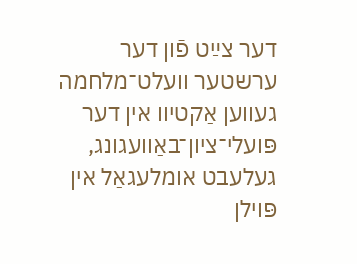דער צײַט פֿון דער ערשטער װעלט־מלחמה געװען אַקטיװ אין דער פּועלי־ציון־באַװעגונג, געלעבט אומלעגאַל אין פּוילן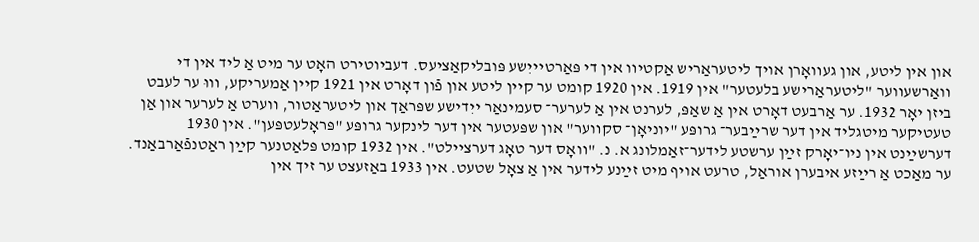און אין ליטע, און געװאָרן אויך ליטעראַריש אַקטיװ אין די פּאַרטײיִשע פּובליקאַציעס. דעביוטירט האָט ער מיט אַ ליד אין די װאַרשעװער "ליטעראַרישע בלעטער" אין 1919. אין 1920 קומט ער קיין ליטע און פֿון דאָרט אין 1921 קיין אַמעריקע, װוּ ער לעבט ביזן יאָר 1932. ער אַרבעט דאָרט אין אַ שאַפּ, לערנט אין אַ לערער־ סעמינאַר ייִדישע שפּראַך און ליטעראַטור, װערט אַ לערער און אַן טעטיקער מיטגליד אין דער שרײַבער־ גרופּע "יוניאָן־ סקװער" און שפּעטער אין דער לינקער גרופּע "פּראָלעטפּען". אין 1930 דערשײַנט אין ניו־יאָרק זײַן ערשטע לידער־זאַמלונג א. נ. "װאָס דער טאָג דערצײלט". אין 1932 קומט פּלאַטנער קײַן ראַטנפֿאַרבאַנד. ער מאַכט אַ רײַזע איבערן אוראַל, טרעט אויף מיט זײַנע לידער אין אַ צאָל שטעט. אין 1933 באַזעצט ער זיך אין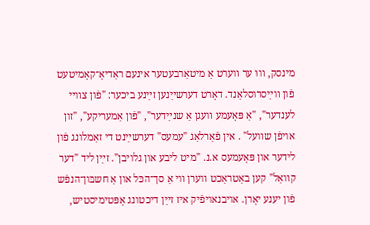מינסק, װוּ ער װערט אַ מיטאַרבעטער אינעם ראַדיאָ־קאָמיטעט פֿון װײַסרוסלאַנד. דאָרט דערשײַנען זײַנע ביכער: "פֿון צװײ לענדער", "אַ פּאָעמע װעגן אַ שנײַדער", "פֿון אַמעריקע", "זון אויפֿן שװעל" . אין פֿאַרלאַג "עמעס" דערשײַנט די זאַמלונג פֿון לידער און פּאָעמעס א.נ. "מיט ליבע און גלויבן". זײַן ליד "דער קװאַל" קען באַטראַכט װערן װי אַ סך־הכּל און אַ חשבּון־הנפֿש פֿון יענע יאָרן. אויבנאויפֿיק איז זײַן דיכטונג אָפּטימיסטיש,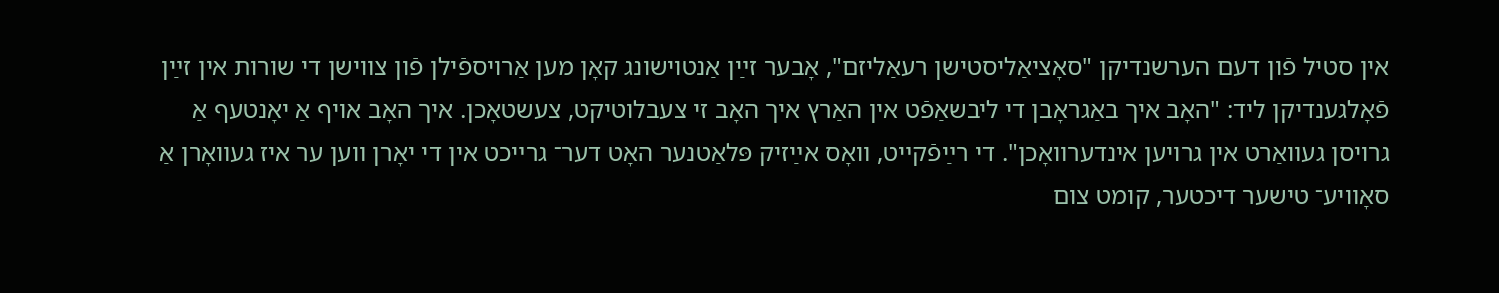אין סטיל פֿון דעם הערשנדיקן "סאָציאַליסטישן רעאַליזם", אָבער זײַן אַנטוישונג קאָן מען אַרויספֿילן פֿון צװישן די שורות אין זײַן פֿאָלגענדיקן ליד: "האָב איך באַגראָבן די ליבשאַפֿט אין האַרץ איך האָב זי צעבלוטיקט, צעשטאָכן. איך האָב אויף אַ יאָנטעף אַ גרויסן געװאַרט אין גרויען אינדערװאָכן". די רײַפֿקײט, װאָס אײַזיק פּלאַטנער האָט דער־ גרײכט אין די יאָרן װען ער איז געװאָרן אַ סאָװיע־ טישער דיכטער, קומט צום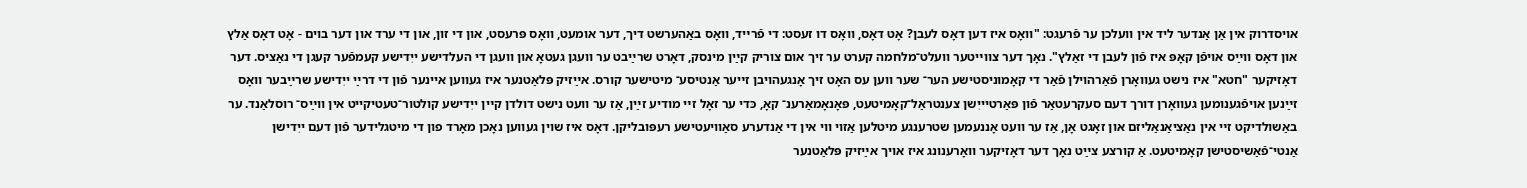אויסדרוק אין אַן אַנדער ליד אין װעלכן ער פֿרעגט: "װאָס איז דען דאָס לעבן? אָט דאָס, װאָס דו זעסט: די פֿרײד, װאָס באַהערשט דיך, דער אומעט, װאָס פּרעסט, און די זון, און די ערד און דער בוים - אָט דאָס אַלץ און דאָס װײַס אויפֿן קאָפּ איז פֿון לעבן די זאַלץ". נאָך דער צװײטער װעלט־מלחמה קערט ער זיך אום צוריק קײַן מינסק, דאָרט שרײַבט ער װעגן געטאָ און װעגן די העלדישע ייִדישע קעמפֿער קעגן די נאַציס. דער דאָזיקער "חטא" איז נישט געװאָרן פֿאַרהוילן פֿאַר די קאָמוניסטישע הער־ שער װען עס האָט זיך אָנגעהויבן זײער אַנטיסע־ מיטישער קורס. אײַזיק פּלאַטנער איז געװען איינער פֿון די דרײַ ייִדישע שרײַבער װאָס זײַנען אויפֿגענומען געװאָרן דורך דעם סעקרעטאַר פֿון פּאַרטיייִשן צענטראַל־קאָמיטעט, פּאָנאָמאַרענ־ קאָ, כּדי ער זאָל זײ מודיע זײַן, אַז ער װעט נישט דולדן קײן ייִדישע קולטור־טעטיקייט אין װײַס־ רוסלאַנד. ער באַשולדיקט זײ אין נאַציאַנאַליזם און זאָגט אָן, אַז ער װעט אָננעמען שטרענגע מיטלען אַזוי װי אין די אַנדערע סאַװיעטישע רעפּובליקן. דאָס איז שוין געװען נאָכן מאָרד פון די מיטגלידער פֿון דעם ייִדישן אַנטי־פֿאַשיסטישן קאָמיטעט. אַ קורצע צײַט נאָך דער דאָזיקער װאָרענונג איז אויך אײַזיק פּלאַטנער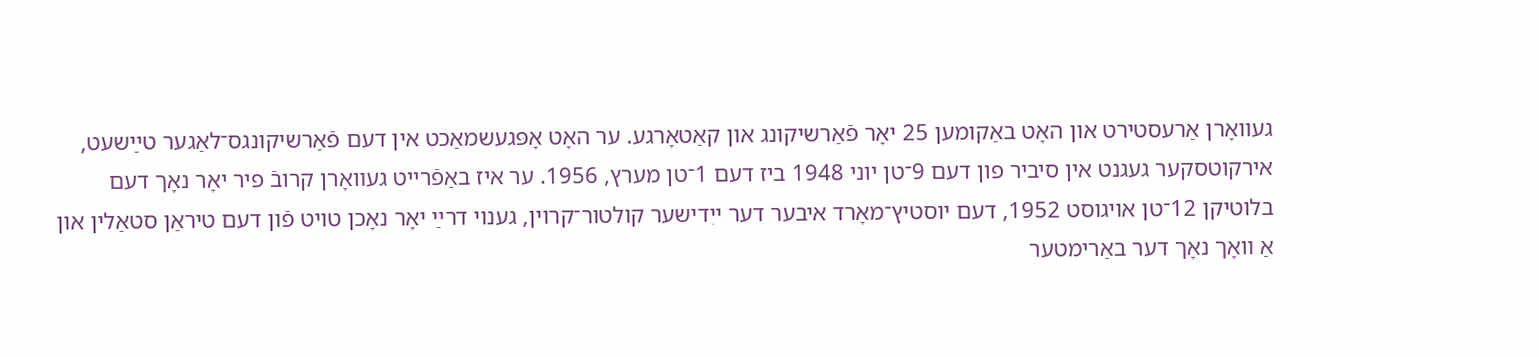געװאָרן אַרעסטירט און האָט באַקומען 25 יאָר פֿאַרשיקונג און קאַטאָרגע. ער האָט אָפּגעשמאַכט אין דעם פֿאַרשיקונגס־לאַגער טײַשעט, אירקוטסקער געגנט אין סיביר פון דעם 9־טן יוני 1948 ביז דעם 1־טן מערץ, 1956. ער איז באַפֿרייט געװאָרן קרובֿ פיר יאָר נאָך דעם בלוטיקן 12־טן אויגוסט 1952, דעם יוסטיץ־מאָרד איבער דער ייִדישער קולטור־קרוין, גענוי דרײַ יאָר נאָכן טויט פֿון דעם טיראַן סטאַלין און אַ װאָך נאָך דער באַרימטער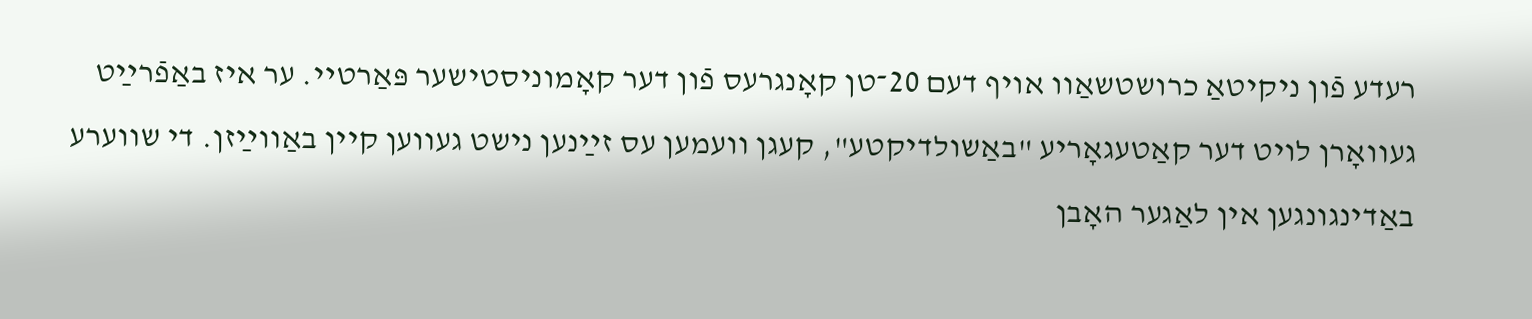רעדע פֿון ניקיטאַ כרושטשאַװ אויף דעם 20־טן קאָנגרעס פֿון דער קאָמוניסטישער פּאַרטײ. ער איז באַפֿרײַט געװאָרן לויט דער קאַטעגאָריע "באַשולדיקטע", קעגן װעמען עס זײַנען נישט געװען קיין באַװײַזן. די שװערע באַדינגונגען אין לאַגער האָבן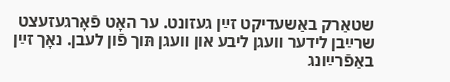שטאַרק באַשעדיקט זײַן געזונט. ער האָט פֿאָרגעזעצט שרײַבן לידער װעגן ליבע און װעגן תּוך פֿון לעבן. נאָך זײַן באַפֿרײַונג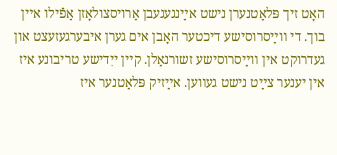האָט זיך פּלאַטנערן נישט אײַנגעגעבן אַרויסצולאָזן אַפֿילו אײן בוך. די װײַסרוסישע דיכטער האָבן אים גערן איבערגעזעצט און געדרוקט אין װײַסרוסישע זשורנאַלן. קײן ייִדישע טריבונע איז אין יענער צײַט נישט געװען. אײַזיק פּלאַטנער איז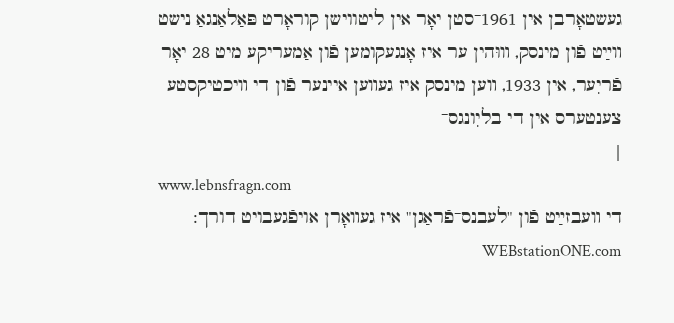געשטאָרבן אין 1961־סטן יאָר אין ליטווישן קוראָרט פּאַלאַנגאַ נישט װײַט פֿון מינסק, װוּהין ער איז אָנגעקומען פֿון אַמעריקע מיט 28 יאָר פֿריִער, אין 1933, װען מינסק איז געװען איינער פֿון די װיכטיקסטע צענטערס אין די בליִונגס־
|
www.lebnsfragn.com
די װעבזײַט פֿון "לעבנס־פֿראַגן" איז געװאָרן אויפֿגעבויט דורך: WEBstationONE.com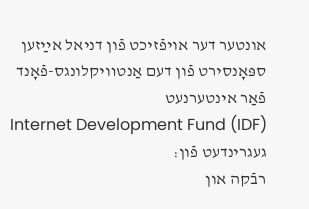אונטער דער אויפֿזיכט פֿון דניאל אײַזען
ספּאָנסירט פֿון דעם אַנטװיקלונגס-פֿאָנד פֿאַר אינטערנעט
Internet Development Fund (IDF) געגרינדעט פֿון:
רבֿקה און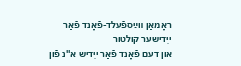ראָמאַן װײַספֿעלד-פֿאָנד פֿאַר ייִדישער קולטור
און דעם פֿאָנד פֿאַר ייִדיש א"נ פֿון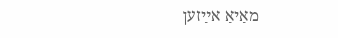מאַיאַ אײַזען